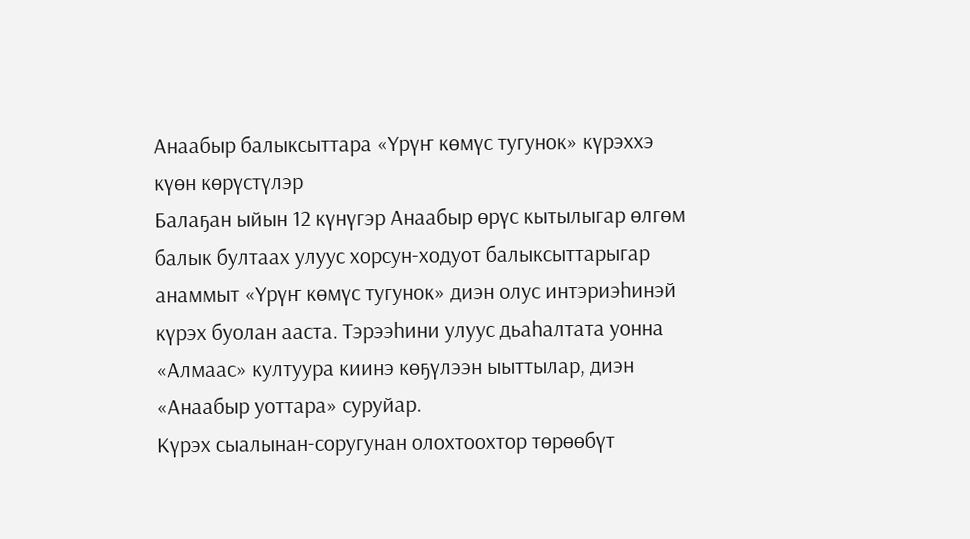Анаабыр балыксыттара «Үрүҥ көмүс тугунок» күрэххэ күөн көрүстүлэр
Балаҕан ыйын 12 күнүгэр Анаабыр өрүс кытылыгар өлгөм балык бултаах улуус хорсун-ходуот балыксыттарыгар анаммыт «Үрүҥ көмүс тугунок» диэн олус интэриэһинэй күрэх буолан ааста. Тэрээһини улуус дьаһалтата уонна «Алмаас» култуура киинэ көҕүлээн ыыттылар, диэн «Анаабыр уоттара» суруйар.
Күрэх сыалынан-соругунан олохтоохтор төрөөбүт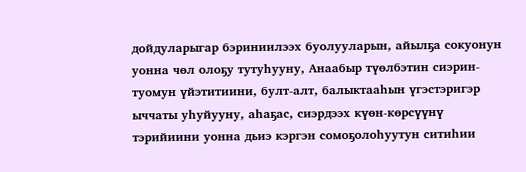дойдуларыгар бэриниилээх буолууларын, айылҕа сокуонун уонна чөл олоҕу тутуһууну, Анаабыр түөлбэтин сиэрин-туомун үйэтитиини, булт-алт, балыктааһын үгэстэригэр ыччаты уһуйууну, аһаҕас, сиэрдээх күөн-көрсүүнү тэрийиини уонна дьиэ кэргэн сомоҕолоһуутун ситиһии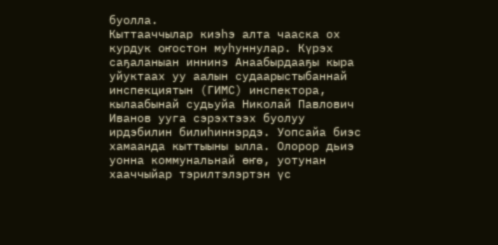буолла.
Кыттааччылар киэһэ алта чааска ох курдук оҥостон муһуннулар. Күрэх саҕаланыан иннинэ Анаабырдааҕы кыра уйуктаах уу аалын судаарыстыбаннай инспекциятын (ГИМС) инспектора, кылаабынай судьуйа Николай Павлович Иванов ууга сэрэхтээх буолуу ирдэбилин билиһиннэрдэ. Уопсайа биэс хамаанда кыттыыны ылла. Олорор дьиэ уонна коммунальнай өҥө, уотунан хааччыйар тэрилтэлэртэн үс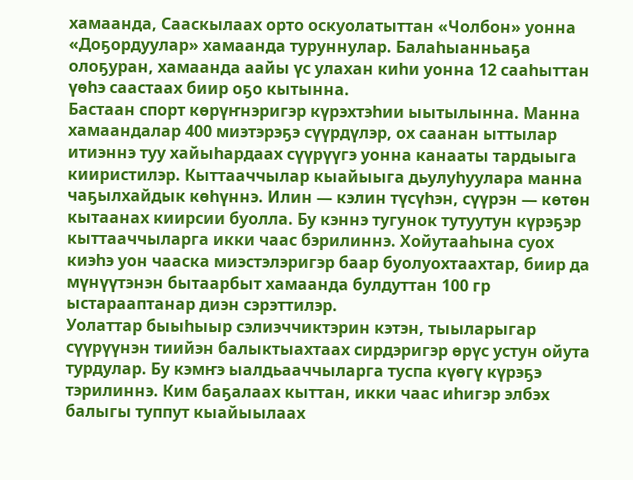хамаанда, Сааскылаах орто оскуолатыттан «Чолбон» уонна «Доҕордуулар» хамаанда туруннулар. Балаһыанньаҕа олоҕуран, хамаанда аайы үс улахан киһи уонна 12 сааһыттан үөһэ саастаах биир оҕо кытынна.
Бастаан спорт көрүҥнэригэр күрэхтэһии ыытылынна. Манна хамаандалар 400 миэтэрэҕэ сүүрдүлэр, ох саанан ыттылар итиэннэ туу хайыһардаах сүүрүүгэ уонна канааты тардыыга кииристилэр. Кыттааччылар кыайыыга дьулуһуулара манна чаҕылхайдык көһүннэ. Илин — кэлин түсүһэн, сүүрэн — көтөн кытаанах киирсии буолла. Бу кэннэ тугунок тутуутун күрэҕэр кыттааччыларга икки чаас бэрилиннэ. Хойутааһына суох киэһэ уон чааска миэстэлэригэр баар буолуохтаахтар, биир да мүнүүтэнэн бытаарбыт хамаанда булдуттан 100 гр ыстарааптанар диэн сэрэттилэр.
Уолаттар быыһыыр сэлиэччиктэрин кэтэн, тыыларыгар сүүрүүнэн тиийэн балыктыахтаах сирдэригэр өрүс устун ойута турдулар. Бу кэмҥэ ыалдьааччыларга туспа күөгү күрэҕэ тэрилиннэ. Ким баҕалаах кыттан, икки чаас иһигэр элбэх балыгы туппут кыайыылаах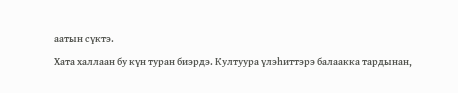аатын сүктэ.
Хата халлаан бу күн туран биэрдэ. Култуура үлэһиттэрэ балаакка тардынан,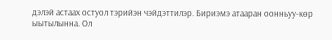дэлэй астаах остуол тэрийэн чэйдэттилэр. Бириэмэ атааран оонньуу-көр ыытылынна. Ол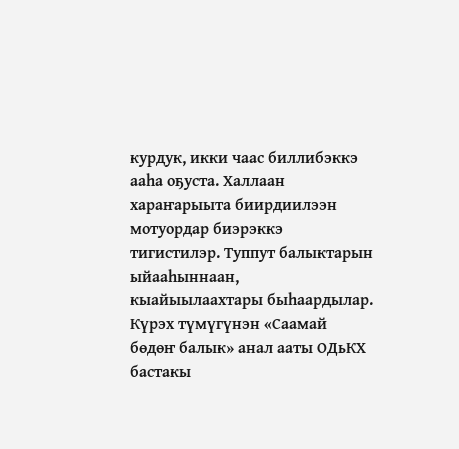курдук, икки чаас биллибэккэ ааһа оҕуста. Халлаан хараҥарыыта биирдиилээн мотуордар биэрэккэ тигистилэр. Туппут балыктарын ыйааһыннаан, кыайыылаахтары быһаардылар.
Күрэх түмүгүнэн «Саамай бөдөҥ балык» анал ааты ОДьКХ бастакы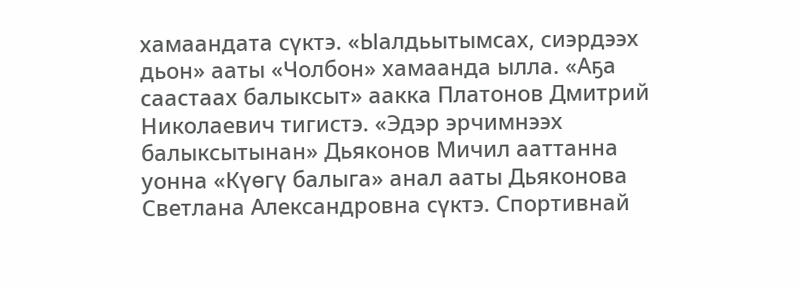хамаандата сүктэ. «Ыалдьытымсах, сиэрдээх дьон» ааты «Чолбон» хамаанда ылла. «Аҕа саастаах балыксыт» аакка Платонов Дмитрий Николаевич тигистэ. «Эдэр эрчимнээх балыксытынан» Дьяконов Мичил ааттанна уонна «Күөгү балыга» анал ааты Дьяконова Светлана Александровна сүктэ. Спортивнай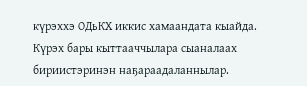күрэххэ ОДьКХ иккис хамаандата кыайда. Күрэх бары кыттааччылара сыаналаах бириистэринэн наҕараадаланнылар.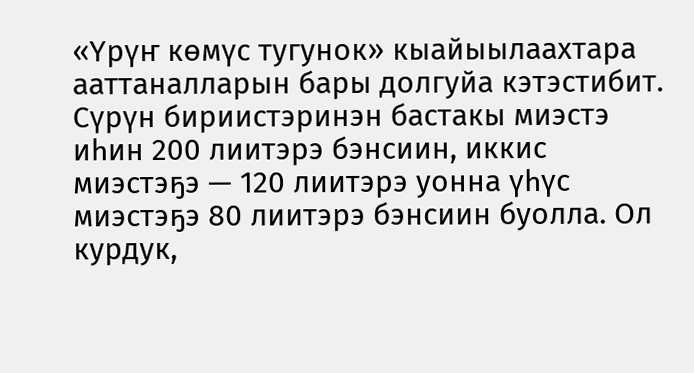«Үрүҥ көмүс тугунок» кыайыылаахтара ааттаналларын бары долгуйа кэтэстибит. Сүрүн бириистэринэн бастакы миэстэ иһин 200 лиитэрэ бэнсиин, иккис миэстэҕэ — 120 лиитэрэ уонна үһүс миэстэҕэ 80 лиитэрэ бэнсиин буолла. Ол курдук,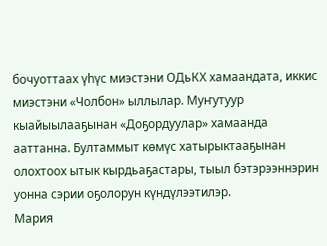бочуоттаах үһүс миэстэни ОДьКХ хамаандата, иккис миэстэни «Чолбон» ыллылар. Муҥутуур кыайыылааҕынан «Доҕордуулар» хамаанда ааттанна. Бултаммыт көмүс хатырыктааҕынан олохтоох ытык кырдьаҕастары, тыыл бэтэрээннэрин уонна сэрии оҕолорун күндүлээтилэр.
Мария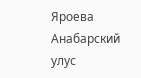Яроева
Анабарский улус